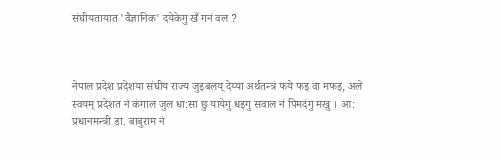संघीयतायात 'वैज्ञानिक' दयेकेगु खँ गनं वल ?



नेपाल प्रदेश प्रदेशया संघीय राज्य जुइबलय् देय्‍या अर्थतन्त्रं फये फइ वा मफइ, अले स्वयम् प्रदेशत नं कंगाल जुल धा:सा छु यायेगु धइगु सवाल नं पिमदंगु मखु । आ: प्रधानमन्त्री डा. बाबुराम नं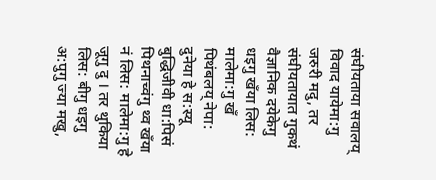संघीयताया सवालय् विवाद यायेमा:गु जरुरी मदु, तर संघीयतायात गुकथं वैज्ञानिक दयेकेगु धइगु खँया लिस: मालेमा:गु खँ पिथंबलय् नेपा: दुनेया हे स:स्यू बुद्धिजीवी धा:पिसं पिथनाच्वंगु थ्व खँया नं लिस: मालेमा:गु हे जूगु दु । तर थुकिया लिस: बीगु धइगु अ:पुगु ज्या मखु,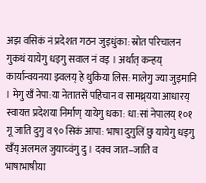अझ वसिकं नं प्रदेशत गठन जुइधुंका: स्रोत परिचालन गुकथं यायेगु धइगु सवाल नं वइ । अर्थात् कन्हय् कार्यान्वयनया झ्वलय् हे थुकिया लिस: मालेगु ज्या जुइमानि । मेगु खँ नेपा:या नेतातसें पहिचान व सामथ्र्यया आधारय् स्वायत्त प्रदेशया निर्माण् यायेगु धका: धा:सां नेपालय् १०१ गू जाति दुगु व ९० सिकं आपा: भाषा दुगुलिं छु यायेगु धइगु खँय् अलमल जुयाच्वंगु दु । दक्व जात–जाति व भाषाभाषीया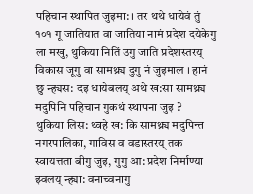पहिचान स्थापित जुइमा: । तर थथे धायेवं तुं १०१ गू जातियात वा जातिया नामं प्रदेश दयेकेगु ला मखु, थुकिया नितिं उगु जाति प्रदेशस्तरय् विकास जूगु वा सामथ्र्य दुगु नं जुइमाल । हानं छु न्ह्‍यस: दइ धायेबलय् अथे ख:सा सामथ्र्य मदुपिनि पहिचान गुकथं स्थापना जुइ ?
थुकिया लिस: थ्वहे ख: कि सामथ्र्य मदुपिन्त नगरपालिका, गाविस व वडास्तरय् तक स्वायत्तता बीगु जुइ, गुगु आ: प्रदेश निर्माण्या झ्वलय् न्ह्‍या: वनाच्वनागु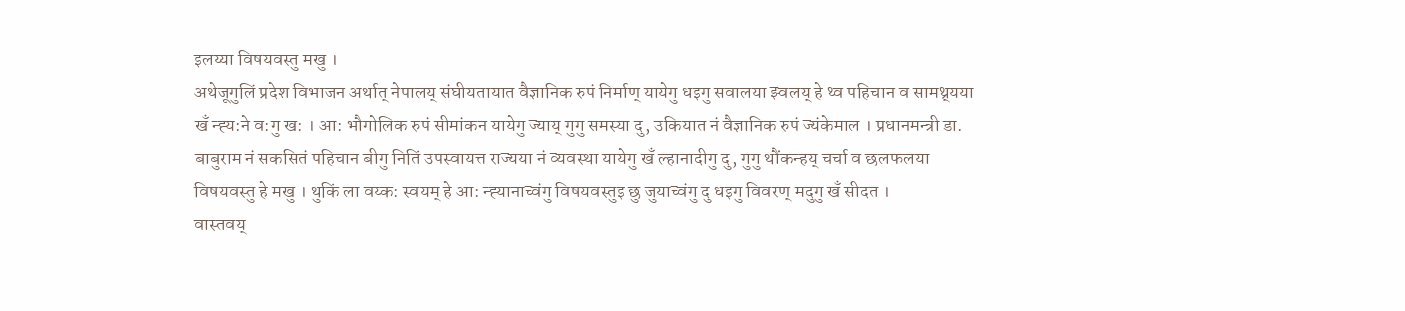इलय्‍या विषयवस्तु मखु ।
अथेजूगुलिं प्रदेश विभाजन अर्थात् नेपालय् संघीयतायात वैज्ञानिक रुपं निर्माण् यायेगु धइगु सवालया झ्वलय् हे थ्व पहिचान व सामथ्र्यया खँ न्ह्‍य:ने व:गु ख: । आ: भौगोलिक रुपं सीमांकन यायेगु ज्याय् गुगु समस्या दु, उकियात नं वैज्ञानिक रुपं ज्यंकेमाल । प्रधानमन्त्री डा. बाबुराम नं सकसितं पहिचान बीगु नितिं उपस्वायत्त राज्यया नं व्यवस्था यायेगु खँ ल्हानादीगु दु, गुगु थौंकन्हय् चर्चा व छलफलया विषयवस्तु हे मखु । थुकिं ला वय्‍क: स्वयम् हे आ: न्ह्‍यानाच्वंगु विषयवस्तुइ छु जुयाच्वंगु दु धइगु विवरण् मदुगु खँ सीदत ।
वास्तवय्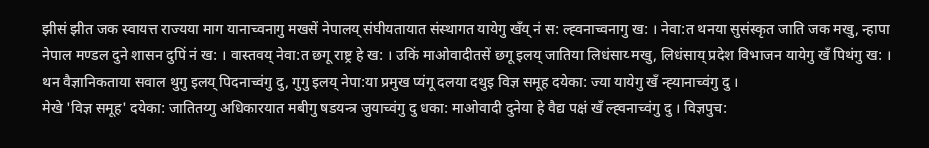झीसं झीत जक स्वायत्त राज्यया माग यानाच्वनागु मखसें नेपालय् संघीयतायात संस्थागत यायेगु खँय् नं स: ल्ह्‍वनाच्वनागु ख: । नेवा:त थनया सुसंस्कृत जाति जक मखु, न्हापा नेपाल मण्डल दुने शासन दुपिं नं ख: । वास्तवय् नेवा:त छगू राष्ट्र हे ख: । उकिं माओवादीतसें छगू इलय् जातिया लिधंसाय्‍ मखु, लिधंसाय् प्रदेश विभाजन यायेगु खँ पिथंगु ख: । थन वैज्ञानिकताया सवाल थुगु इलय् पिदनाच्वंगु दु, गुगु इलय् नेपा:या प्रमुख प्यंगू दलया दथुइ विज्ञ समूह दयेका: ज्या यायेगु खँ न्ह्‍यानाच्वंगु दु ।
मेखे 'विज्ञ समूह' दयेका: जातितय्‍गु अधिकारयात मबीगु षडयन्त्र जुयाच्वंगु दु धका: माओवादी दुनेया हे वैद्य पक्षं खँ ल्ह्‍वनाच्वंगु दु । विज्ञपुच: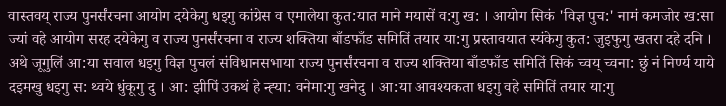वास्तवय् राज्य पुनर्संरचना आयोग दयेकेगु धइगु कांग्रेस व एमालेया कुत:यात माने मयासें व:गु ख: । आयोग सिकं 'विज्ञ पुच:' नामं कमजोर ख:सा ज्यां वहे आयोग सरह दयेकेगु व राज्य पुनर्संरचना व राज्य शक्तिया बाँडफाँड समितिं तयार या:गु प्रस्तावयात स्यंकेगु कुत: जुइफुगु खतरा दहे दनि । अथे जूगुलिं आ:या सवाल धइगु विज्ञ पुचलं संविधानसभाया राज्य पुनर्संरचना व राज्य शक्तिया बाँडफाँड समितिं सिकं च्वय् च्वना: छुं नं निर्ण्य याये दइमखु धइगु स: थ्वये धुंकूगु दु । आ: झीपिं उकथं हे न्ह्‍या: वनेमा:गु खनेदु । आ:या आवश्यकता धइगु वहे समितिं तयार या:गु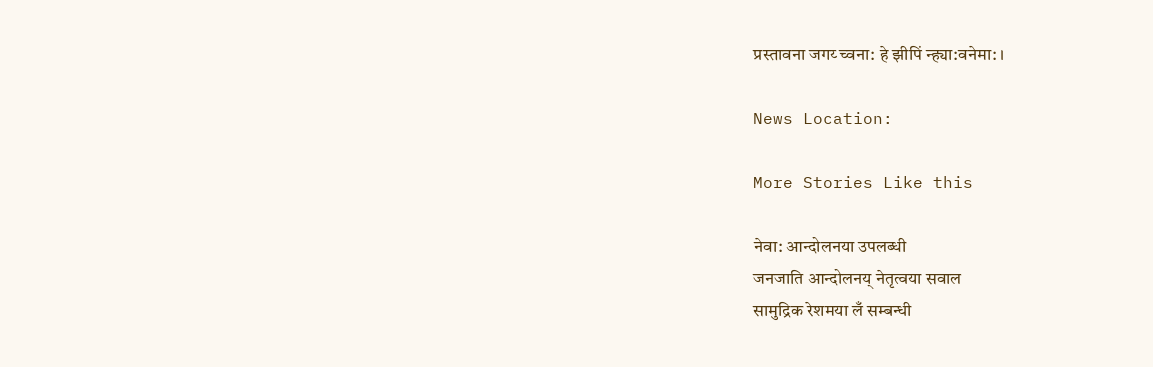प्रस्तावना जगय्‍ च्वना: हे झीपिं न्ह्‍या:वनेमा: ।

News Location:

More Stories Like this

नेवा: आन्दोलनया उपलब्धी
जनजाति आन्दोलनय् नेतृत्वया सवाल
सामुद्रिक रेशमया लँ सम्बन्धी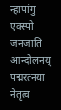न्हापांगु एक्स्पो
जनजाति आन्दोलनय् पद्मरत्नया नेतृत्व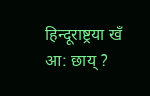हिन्दूराष्ट्रया खँ आ: छाय् ?